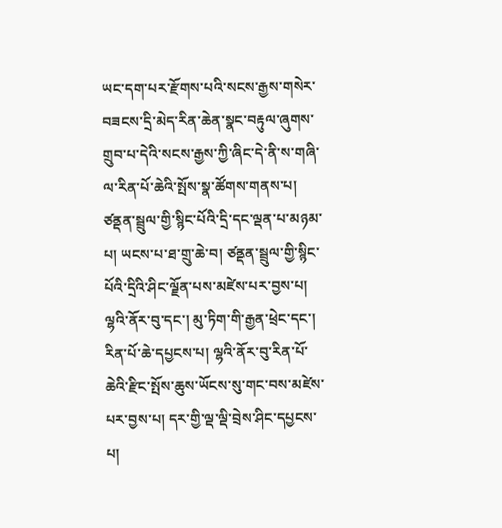ཡང་དག་པར་རྫོགས་པའི་སངས་རྒྱས་གསེར་བཟངས་དྲི་མེད་རིན་ཆེན་སྣང་བརྟུལ་ཞུགས་གྲུབ་པ་དེའི་སངས་རྒྱས་ཀྱི་ཞིང་དེ་ནི་ས་གཞི་ལ་རིན་པོ་ཆེའི་སྤོས་སྣ་ཚོགས་གནས་པ། ཙནྡན་སྦྲུལ་གྱི་སྙིང་པོའི་དྲི་དང་ལྡན་པ་མཉམ་པ། ཡངས་པ་ཐ་གྲུ་ཆེ་བ། ཙནྡན་སྦྲུལ་གྱི་སྙིང་པོའི་དྲིའི་ཤིང་ལྗོན་པས་མཛེས་པར་བྱས་པ། ལྷའི་ནོར་བུ་དང་། མུ་ཏིག་གི་རྒྱན་ཕྲེང་དང་། རིན་པོ་ཆེ་དཔྱངས་པ། ལྷའི་ནོར་བུ་རིན་པོ་ཆེའི་རྫིང་སྤོས་ཆུས་ཡོངས་སུ་གང་བས་མཛེས་པར་བྱས་པ། དར་གྱི་ལྡ་ལྡི་བྲེས་ཤིང་དཔྱངས་པ།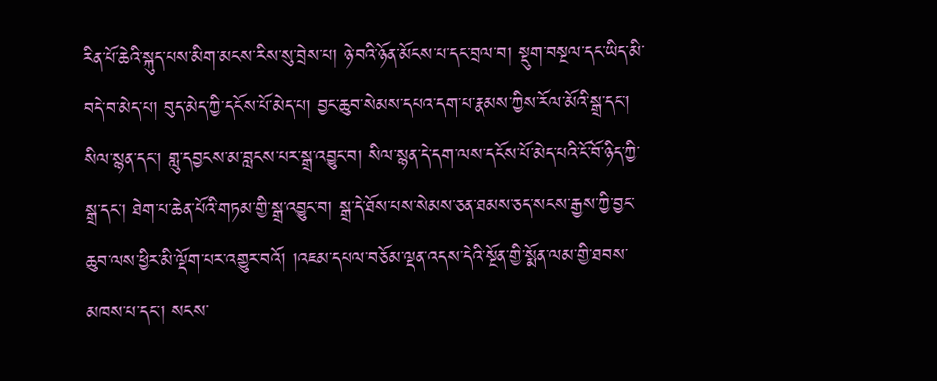རིན་པོ་ཆེའི་སྐུད་པས་མིག་མངས་རིས་སུ་བྲེས་པ། ཉེ་བའི་ཉོན་མོངས་པ་དང་བྲལ་བ། སྡུག་བསྔལ་དང་ཡིད་མི་བདེ་བ་མེད་པ། བུད་མེད་ཀྱི་དངོས་པོ་མེད་པ། བྱང་ཆུབ་སེམས་དཔའ་དག་པ་རྣམས་ཀྱིས་རོལ་མོའི་སྒྲ་དང་། སིལ་སྙན་དང་། གླུ་དབྱངས་མ་བླངས་པར་སྒྲ་འབྱུང་བ། སིལ་སྙན་དེ་དག་ལས་དངོས་པོ་མེད་པའི་ངོ་བོ་ཉིད་ཀྱི་སྒྲ་དང་། ཐེག་པ་ཆེན་པོའི་གཏམ་གྱི་སྒྲ་འབྱུང་བ། སྒྲ་དེ་ཐོས་པས་སེམས་ཅན་ཐམས་ཅད་སངས་རྒྱས་ཀྱི་བྱང་ཆུབ་ལས་ཕྱིར་མི་ལྡོག་པར་འགྱུར་བའོ། །འཇམ་དཔལ་བཅོམ་ལྡན་འདས་དེའི་སྔོན་གྱི་སྨོན་ལམ་གྱི་ཐབས་མཁས་པ་དང་། སངས་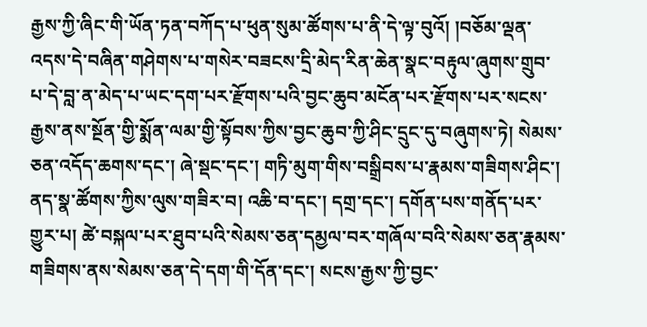རྒྱས་ཀྱི་ཞིང་གི་ཡོན་ཏན་བཀོད་པ་ཕུན་སུམ་ཚོགས་པ་ནི་དེ་ལྟ་བུའོ། །བཅོམ་ལྡན་འདས་དེ་བཞིན་གཤེགས་པ་གསེར་བཟངས་དྲི་མེད་རིན་ཆེན་སྣང་བརྟུལ་ཞུགས་གྲུབ་པ་དེ་བླ་ན་མེད་པ་ཡང་དག་པར་རྫོགས་པའི་བྱང་ཆུབ་མངོན་པར་རྫོགས་པར་སངས་རྒྱས་ནས་སྔོན་གྱི་སྨོན་ལམ་གྱི་སྟོབས་ཀྱིས་བྱང་ཆུབ་ཀྱི་ཤིང་དྲུང་དུ་བཞུགས་ཏེ། སེམས་ཅན་འདོད་ཆགས་དང་། ཞེ་སྡང་དང་། གཏི་མུག་གིས་བསྒྲིབས་པ་རྣམས་གཟིགས་ཤིང་། ནད་སྣ་ཚོགས་ཀྱིས་ལུས་གཟིར་བ། འཆི་བ་དང་། དགྲ་དང་། དགོན་པས་གནོད་པར་གྱུར་པ། ཚེ་བསྐལ་པར་ཐུབ་པའི་སེམས་ཅན་དམྱལ་བར་གཞོལ་བའི་སེམས་ཅན་རྣམས་གཟིགས་ནས་སེམས་ཅན་དེ་དག་གི་དོན་དང་། སངས་རྒྱས་ཀྱི་བྱང་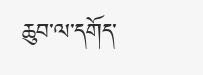ཆུབ་ལ་དགོད་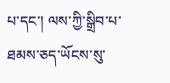པ་དང་། ལས་ཀྱི་སྒྲིབ་པ་ཐམས་ཅད་ཡོངས་སུ་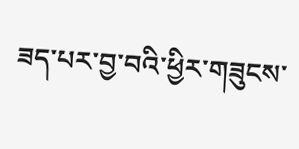ཟད་པར་བྱ་བའི་ཕྱིར་གཟུངས་